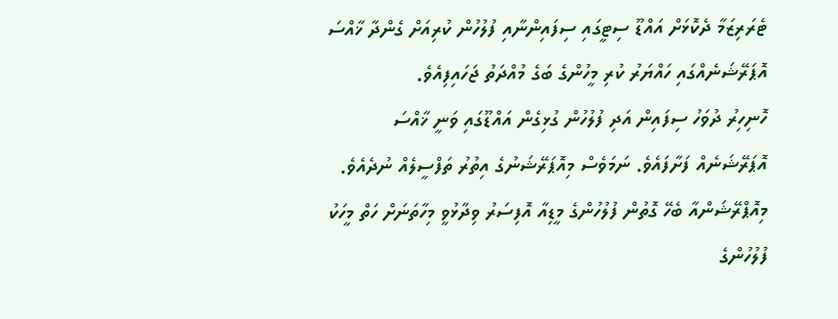ޓެރަރިޒަމާ ދެކޮޅަށް އައްޑޫ ސިޓީގައި ސިފައިންނާއި ފުލުހުން ކުރިއަށް ގެންދާ ޚާއްސަ އޮޕަރޭޝަނެއްގައި ހައްޔަރު ކުރި މީހުންގެ ބަގެ މުއްދަތު ޖަހައިފިއެވެ.
ހޮނިހިރު ދުވަހު ސިފައިން އަދި ފުލުހުން ގުޅިގެން އައްޑޫގައި ވަނީ ޚާއްސަ އޮޕަރޭޝަނެއް ފަށާފައެވެ. ނަމަވެސް މިއޮޕަރޭޝަނުގެ އިތުރު ތަފްސީލެއް ނުދެއެވެ.
މިއޮޕްރޭޝަންއާ ބެހޭ ގޮތުން ފުލުހުންގެ މީޑިއާ އޮފިސަރު ވިދާޅުވީ މިހާތަނަށް ހަތް މީހަކު ފުލުހުންގެ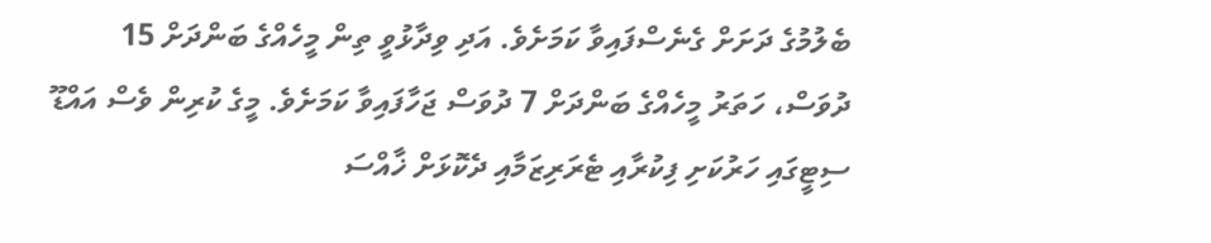ބެލުމުގެ ދަށަށް ގެނެސްފައިވާ ކަމަށެވެ. އަދި ވިދާޅުވީ ތިން މީހެއްގެ ބަންދަށް 15 ދުވަސް، ހަތަރު މީހެއްގެ ބަންދަށް 7 ދުވަސް ޖަހާފައިވާ ކަމަށެވެ. މީގެ ކުރިން ވެސް އައްޑޫ ސިޓީގައި ހަރުކަށި ފިކުރާއި ޓެރަރިޒަމާއި ދެކޮޅަށް ޚާއްސަ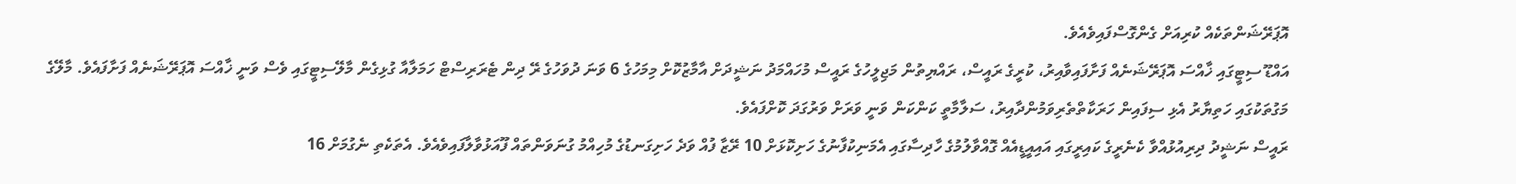އޮޕަރޭޝަންތަކެއް ކުރިއަށް ގެންގޮސްފައިވެއެވެ.
އައްޑޫ ސިޓީގައި ޚާއްސަ އޮޕަރޭޝަނެއް ފަށާފައިވާއިރު، ކުރީގެ ރައީސް، ރައްޔިތުން މަޖިލީހުގެ ރައީސް މުހައްމަދު ނަޝީދަށް އާމާޒުކޮށް މިމަހުގެ 6 ވަނަ ދުވަހުގެ ރޭ ދިން ޓެރަރިސްޓް ހަމަލާއާ ގުޅިގެން މާލޭސިޓީގައި ވެސް ވަނީ ޚާއްސަ އޮޕަރޭޝަނެއް ފަށާފައެވެ. މާލޭގެ މަގުތަކުގައި ހަތިޔާރު އެޅި ސިފައިން ހަރަކާތްތެރިވަމުންދާއިރު، ސަލާމާތީ ކަންކަން ވަނީ ވަރަށް ވަރުގަދަ ކޮށްފައެވެ.
ރައީސް ނަޝީދު ދިރިއުޅުއްވާ ކެނެރީގެ ކައިރީގައި އައިއީޑީއެއް ގޮއްވާލުމުގެ ހާދިސާގައި އެމަނިކުފާނުގެ ހަށިކޮޅަށް 10 ރޭޒާ ފުއް ވަދެ ހަށިގަނޑުގެ މުހިއްމު ގުނަވަންތައް ފޫއަޅުވާލާފައިވެއެވެ. އެތަކެތި ނެގުމަށް 16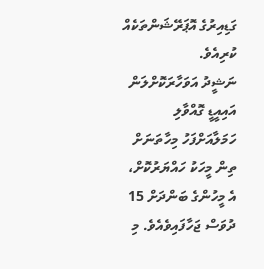ގަޑިއިރުގެ އޮޕަރޭޝަންތަކެއް ކުރިއެވެ.
ނަޝީދު އަވަހާރަކޮށްލަން އައިއީޑީ ގޮއްވާލި ހަމަލާއަށްފަހު މިހާތަނަށް ތިން މީހަކު ހައްޔަރުކޮށް، އެ މީހުންގެ ބަންދަށް 15 ދުވަސް ޖަހާފައިވެއެވެ. މި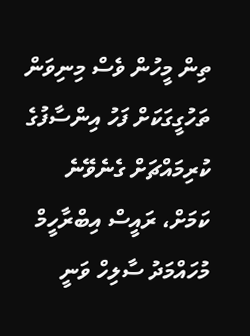ތިން މީހުން ވެސް މިނިވަން ތަހުގީގަކަށް ފަހު އިންސާފުގެ ކުރިމައްޗަށް ގެނެވޭނެ ކަމަށް، ރައީސް އިބްރާހީމް މުހައްމަދު ސާލިހް ވަނީ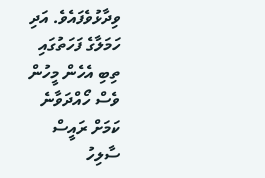ވިދާޅުވެފައެވެ. އަދި ހަމަލާގެ ފަހަތުގައި ތިބި އެހެން މީހުން ވެސް ހޯއްދަވާނެ ކަމަށް ރައީސް ސާލިހު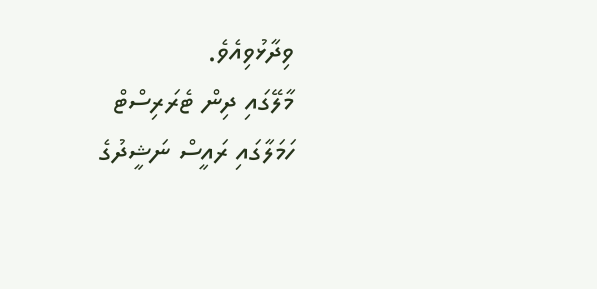ވިދާޅުވިއެވެ.
މާލޭގައި ދިން ޓެރަރިސްޓް ހަމަލާގައި ރައީސް ނަޝީދުގެ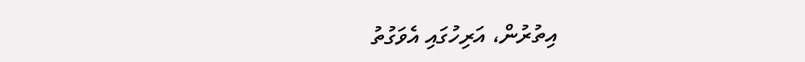އިތުރުން، އަރިހުގައި އެވަގުތު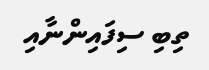ތިބި ސިފައިންނާއި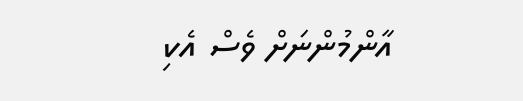އާންމުންނަށް ވެސް އެކި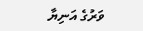ވަރުގެ އަނިޔާ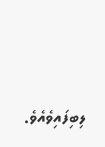ލިބިފައިވެއެވެ.